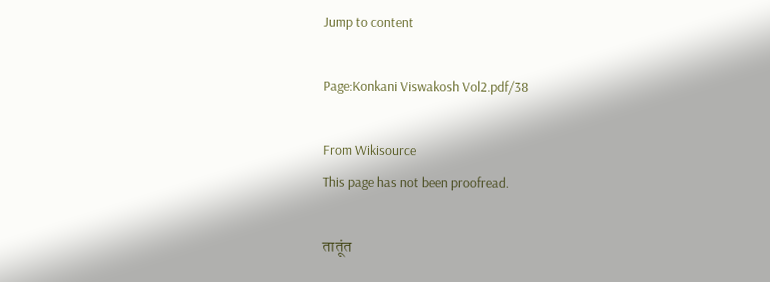Jump to content

Page:Konkani Viswakosh Vol2.pdf/38

From Wikisource
This page has not been proofread.

तातूंत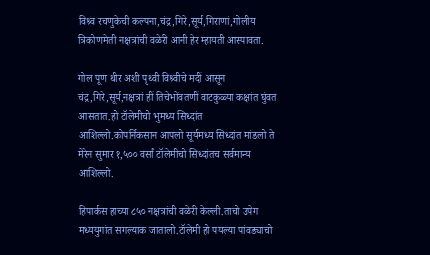विश्र्व रचणुकेची कल्पना,चंद्र,गिरे,सूर्य,गिराणां,गोलीय त्रिकोणमेती नक्षत्रांची वळेरी आनी हेर म्हायती आस्पावता.

गोल पूण थीर अशी पृथ्वी विश्र्वीचे मदीं आसून चंद्र,गिरे,सूर्य,नक्षत्रां हीं तिचेभोंवतणीं वाटकुळ्या कक्षांत घुंवत आसतात.हो टॉलेमीचो भुमध्य सिध्दांत आशिल्लो.कोपर्निकसान आपलो सूर्यमध्य सिध्दांत मांडलो ते मेरेन सुमार १,५०० वर्सां टॉलेमीचो सिध्दांतच सर्वमान्य आशिल्लो.

हिपार्कस हाच्या ८५० नक्षत्रांची वळेरी केल्ली.ताचो उपेग मध्ययुगांत सगल्याक जातालो.टॉलेमी हो पयल्या पांवड्याचो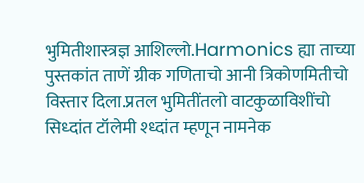भुमितीशास्त्रज्ञ आशिल्लो.Harmonics ह्या ताच्या पुस्तकांत ताणें ग्रीक गणिताचो आनी त्रिकोणमितीचो विस्तार दिला.प्रतल भुमितींतलो वाटकुळाविशींचो सिध्दांत टॉलेमी श्ध्दांत म्हणून नामनेक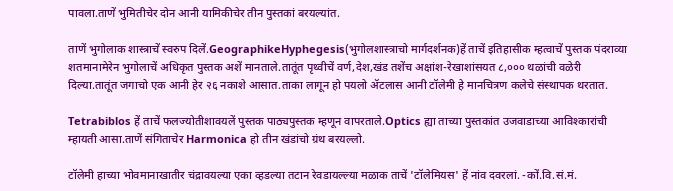पावला.ताणें भुमितीचेर दोन आनी यामिकीचेर तीन पुस्तकां बरयल्यांत.

ताणें भुगोलाक शास्त्राचें स्वरुप दिलें.GeographikeHyphegesis(भुगोलशास्त्राचो मार्गदर्शनक)हें ताचें इतिहासीक म्हत्वाचें पुस्तक पंदराव्या शतमानामेरेन भुगोलाचें अधिकृत पुस्तक अशें मानताले.तातूंत पृथ्वीचें वर्ण,देश,खंड तशेंच अक्षांश-रेखाशांसयत ८,००० थळांची वळेरी दिल्या.तातूंत जगाचो एक आनी हेर २६ नकाशे आसात.ताका लागून हो पयलो ॲटलास आनी टॉलेमी हे मानचित्रण कलेचे संस्थापक थरतात.

Tetrabiblos हें ताचें फलज्योतीशावयलें पुस्तक पाठ्यपुस्तक म्हणून वापरताले.Optics ह्या ताच्या पुस्तकांत उजवाडाच्या आविश्कारांची म्हायती आसा.ताणें संगिताचेर Harmonica हो तीन खंडांचो ग्रंथ बरयल्लो.

टॉलेमी हाच्या भोवमानाखातीर चंद्रावयल्या एका व्हडल्या तटान रेवडायल्ल्या मळाक ताचें 'टॉलेमियस' हें नांव दवरलां. -कों.वि.सं.मं.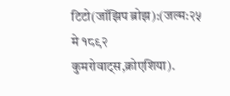टिटो(जॉझिप ब्रोझ):(जल्म:२५ मे १८९२ कुमरोवाट्स,क्रोएशिया).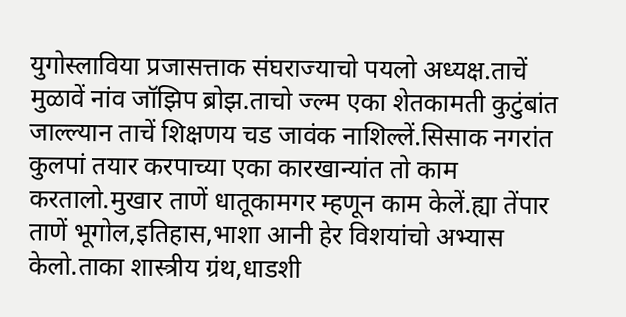युगोस्लाविया प्रजासत्ताक संघराज्याचो पयलो अध्यक्ष.ताचें मुळावें नांव जॉझिप ब्रोझ.ताचो ज्ल्म एका शेतकामती कुटुंबांत जाल्ल्यान ताचें शिक्षणय चड जावंक नाशिल्लें.सिसाक नगरांत कुलपां तयार करपाच्या एका कारखान्यांत तो काम करतालो.मुखार ताणें धातूकामगर म्हणून काम केलें.ह्या तेंपार ताणें भूगोल,इतिहास,भाशा आनी हेर विशयांचो अभ्यास केलो.ताका शास्त्रीय ग्रंथ,धाडशी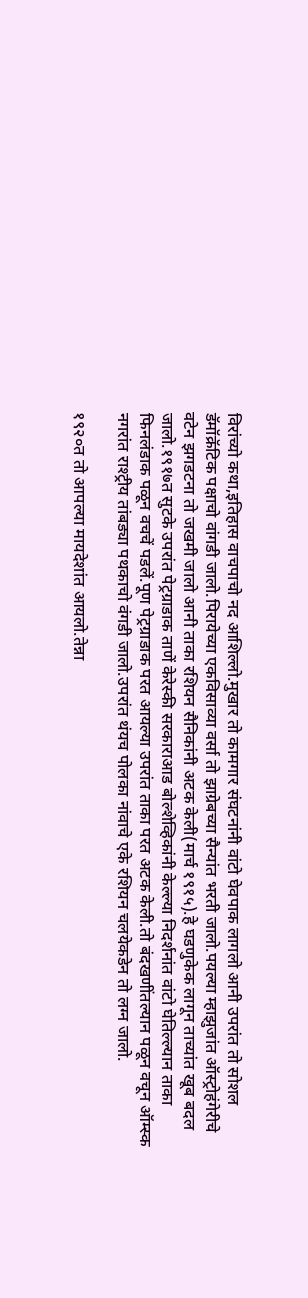विरांच्यो कथा,इतिहास वाचपाचो नद आशिल्लो.मुखार तो कामगार संघटनांनी वांटो घेवपाक लागलो आनी उपरांत तो सोशल डॅमॉक्रॅटिक पक्षाचो वांगडी जालो.पिरायेच्या एकविसाव्या वर्सा तो झाग्रेबच्या सैन्यांत भरती जालो.पयल्या म्हाझुजांत ऑस्ट्रोहंगेरीचे वटेन झगडटना तो जखमी जालो आनी ताका रशियन सैनिकांनी अटक केली(मार्च १९१५).हे घडणुकेक लागून ताच्यांत खूब बदल जालो.१९१७त सुटके उपरांत पेट्रग्राडाक ताणें केरेस्की सरकाराआड बोल्शेव्हिकांनी केल्ल्या निदर्शनांत वांटो घेतिल्ल्यान ताका फिनलंडाक पळून वचचें पडलें.पूण पेट्रग्राडाक परत आयल्या उपरांत ताका परत अटक केली.तो बंदखणींतल्यान पळून वचून ऑम्स्क नगरांत राश्ट्रीय तांबड्या पथकाचो वंगडी जालो.उपरांत थंयच पोलका नांवाचे एके रशियन चलयेकडेन तो लग्न जालो.

१९२०त तो आपल्या मायदेशांत आयलो.तेन्ना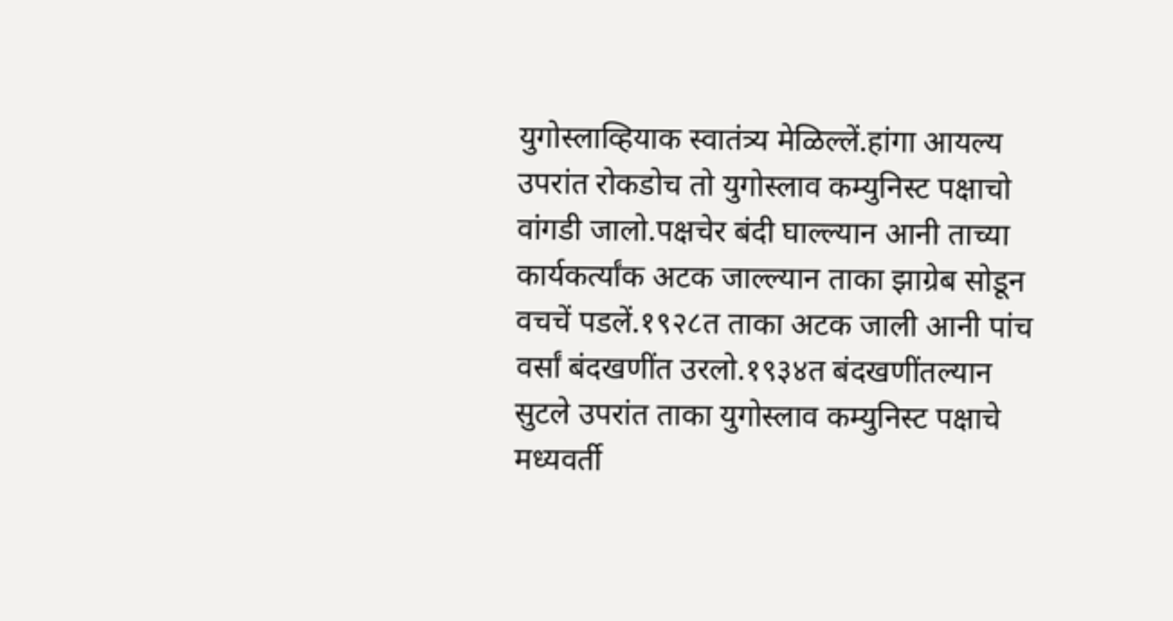युगोस्लाव्हियाक स्वातंत्र्य मेळिल्लें.हांगा आयल्य उपरांत रोकडोच तो युगोस्लाव कम्युनिस्ट पक्षाचो वांगडी जालो.पक्षचेर बंदी घाल्ल्यान आनी ताच्या कार्यकर्त्यांक अटक जाल्ल्यान ताका झाग्रेब सोडून वचचें पडलें.१९२८त ताका अटक जाली आनी पांच वर्सां बंदखणींत उरलो.१९३४त बंदखणींतल्यान सुटले उपरांत ताका युगोस्लाव कम्युनिस्ट पक्षाचे मध्यवर्ती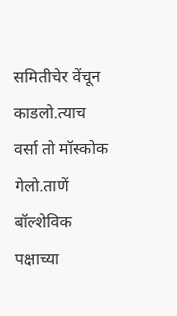समितीचेर वेंचून काडलो.त्याच वर्सा तो मॉस्कोक गेलो.ताणें बॉल्शेविक पक्षाच्या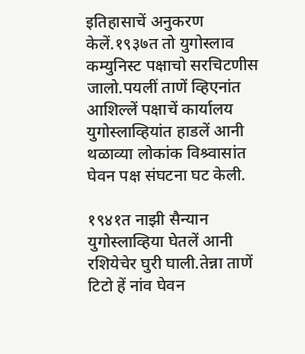इतिहासाचें अनुकरण केलें.१९३७त तो युगोस्लाव कम्युनिस्ट पक्षाचो सरचिटणीस जालो.पयलीं ताणें व्हिएनांत आशिल्लें पक्षाचें कार्यालय युगोस्लाव्हियांत हाडलें आनी थळाव्या लोकांक विश्र्वासांत घेवन पक्ष संघटना घट केली.

१९४१त नाझी सैन्यान युगोस्लाव्हिया घेतलें आनी रशियेचेर घुरी घाली.तेन्ना ताणें टिटो हें नांव घेवन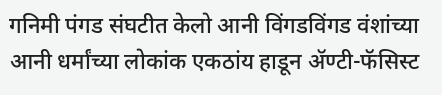गनिमी पंगड संघटीत केलो आनी विंगडविंगड वंशांच्या आनी धर्मांच्या लोकांक एकठांय हाडून ॲण्टी-फॅसिस्ट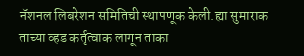नॅशनल लिबरेशन समितिची स्थापणूक केली.ह्या सुमाराक ताच्या व्हड कर्तृत्वाक लागून ताका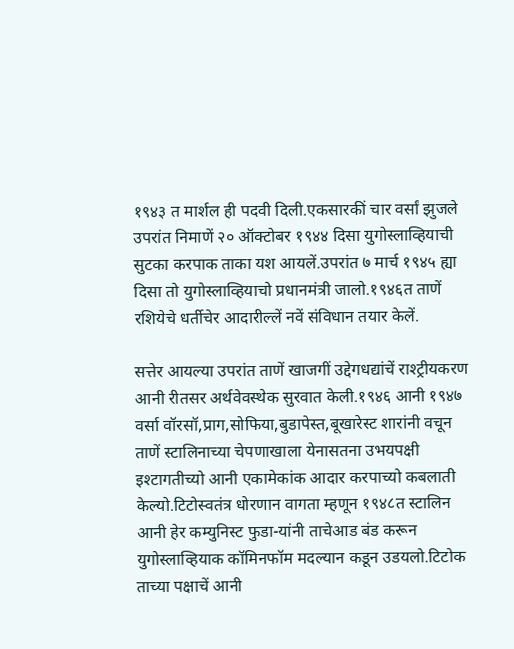१९४३ त मार्शल ही पदवी दिली.एकसारकीं चार वर्सां झुजले उपरांत निमाणें २० ऑक्टोबर १९४४ दिसा युगोस्लाव्हियाची सुटका करपाक ताका यश आयलें.उपरांत ७ मार्च १९४५ ह्या दिसा तो युगोस्लाव्हियाचो प्रधानमंत्री जालो.१९४६त ताणें रशियेचे धर्तीचेर आदारील्लें नवें संविधान तयार केलें.

सत्तेर आयल्या उपरांत ताणें खाजगीं उद्देगधद्यांचें राश्ट्रीयकरण आनी रीतसर अर्थवेवस्थेक सुरवात केली.१९४६ आनी १९४७ वर्सा वॉरसॉ,प्राग,सोफिया,बुडापेस्त,बूखारेस्ट शारांनी वचून ताणें स्टालिनाच्या चेपणाखाला येनासतना उभयपक्षी इश्टागतीच्यो आनी एकामेकांक आदार करपाच्यो कबलाती केल्यो.टिटोस्वतंत्र धोरणान वागता म्हणून १९४८त स्टालिन आनी हेर कम्युनिस्ट फुडा-यांनी ताचेआड बंड करून युगोस्लाव्हियाक कॉमिनफॉम मदल्यान कडून उडयलो.टिटोक ताच्या पक्षाचें आनी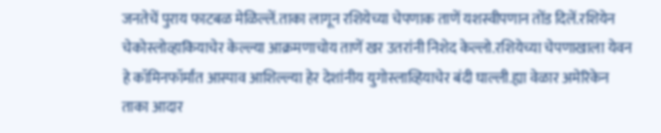जनतेचें पुराय फाटबळ मेळिल्लें.ताका लागून रशियेच्या चेपणाक ताणें यशस्वीपणान तोंड दिलें.रशियेन चेकोस्लोव्हाकियाचेर केल्ल्या आक्रमणाचोय ताणें खर उतरांनी निशेद केल्लो.रशियेच्या चेपणाखाला येवन हे कॉमिनफॉर्मांत आस्पाव आशिल्ल्या हेर देशांनीय युगोस्लाव्हियाचेर बंदी घाल्ली.ह्या वेळार अमेरिकेन ताका आदार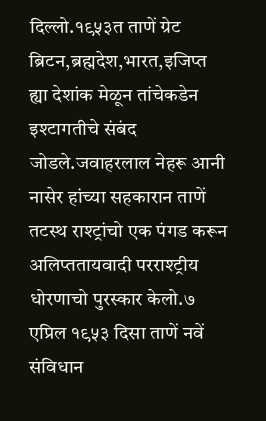दिल्लो.१९५३त ताणें ग्रेट ब्रिटन,ब्रह्मदेश,भारत,इजिप्त ह्या देशांक मेळून तांचेकडेन इश्टागतीचे संबंद जोडले.जवाहरलाल नेहरू आनी नासेर हांच्या सहकारान ताणें तटस्थ राश्ट्रांचो एक पंगड करून अलिप्ततायवादी परराश्ट्रीय धोरणाचो पुरस्कार केलो.७ एप्रिल १९५३ दिसा ताणें नवें संविधान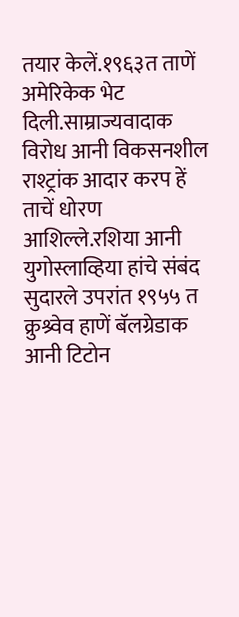तयार केलें.१९६३त ताणें अमेरिकेक भेट दिली.साम्राज्यवादाक विरोध आनी विकसनशील राश्ट्रांक आदार करप हें ताचें धोरण आशिल्ले.रशिया आनी युगोस्लाव्हिया हांचे संबंद सुदारले उपरांत १९५५ त क्रुश्र्वेव हाणें बॅलग्रेडाक आनी टिटोन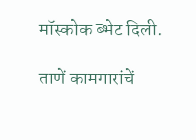मॉस्कोक ब्भेट दिली.

ताणें कामगारांचें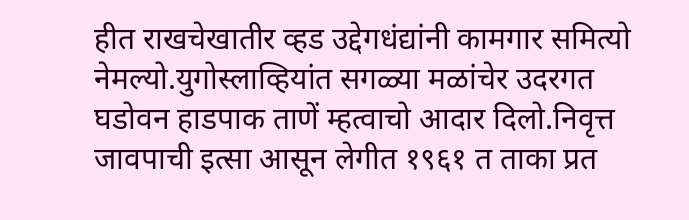हीत राखचेखातीर व्हड उद्देगधंद्यांनी कामगार समित्यो नेमल्यो.युगोस्लाव्हियांत सगळ्या मळांचेर उदरगत घडोवन हाडपाक ताणें म्हत्वाचो आदार दिलो.निवृत्त जावपाची इत्सा आसून लेगीत १९६१ त ताका प्रत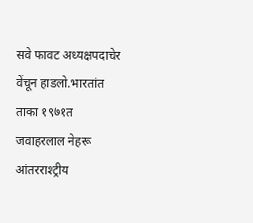सवे फावट अध्यक्षपदाचेर वेंचून हाडलो.भारतांत ताका १९७१त जवाहरलाल नेहरू आंतरराश्ट्रीय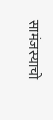सामंजस्याचो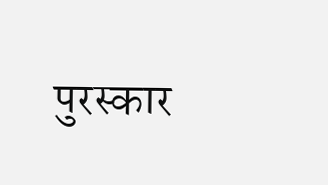पुरस्कार